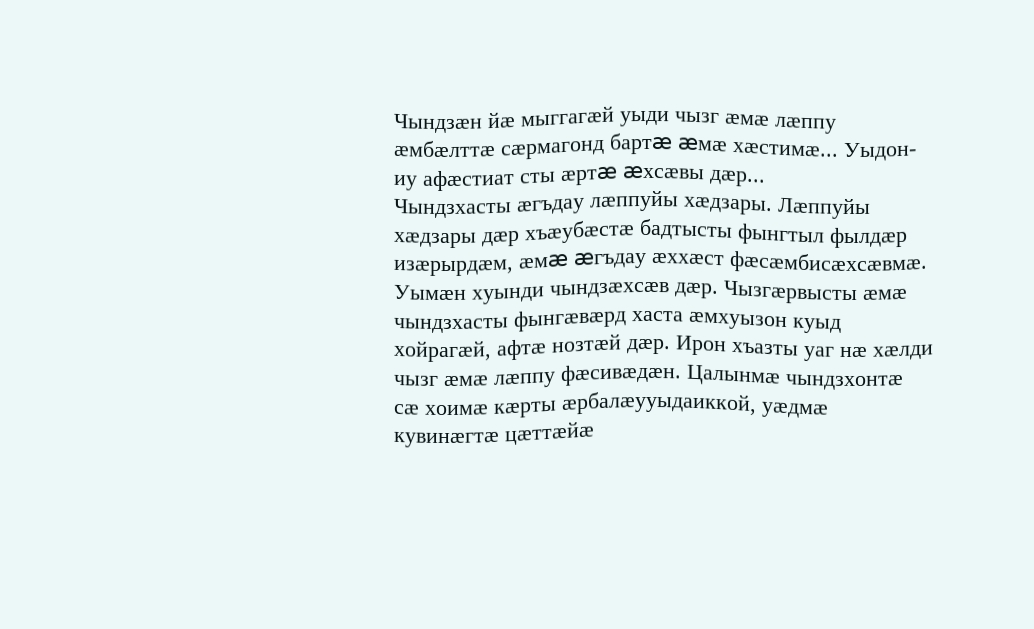Чындзæн йæ мыггагæй уыди чызг æмæ лæппу æмбæлттæ сæрмагонд бартæ æмæ хæстимæ... Уыдон-иу афæстиат сты æртæ æхсæвы дæр...
Чындзхасты æгъдау лæппуйы хæдзары. Лæппуйы хæдзары дæр хъæубæстæ бадтысты фынгтыл фылдæр изæрырдæм, æмæ æгъдау æххæст фæсæмбисæхсæвмæ. Уымæн хуынди чындзæхсæв дæр. Чызгæрвысты æмæ чындзхасты фынгæвæрд хаста æмхуызон куыд хойрагæй, афтæ нозтæй дæр. Ирон хъазты уаг нæ хæлди чызг æмæ лæппу фæсивæдæн. Цалынмæ чындзхонтæ сæ хоимæ кæрты æрбалæууыдаиккой, уæдмæ кувинæгтæ цæттæйæ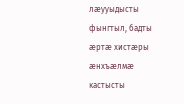лæууыдысты фынгтыл, бадты æртæ хистæры æнхъæлмæ кастысты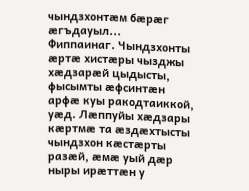чындзхонтæм бæрæг æгъдауыл...
Фиппаинаг. Чындзхонты æртæ хистæры чызджы хæдзарæй цыдысты, фысымты æфсинтæн арфæ куы ракодтаиккой, уæд. Лæппуйы хæдзары кæртмæ та æздæхтысты чындзхон кæстæрты разæй, æмæ уый дæр ныры ирæттæн у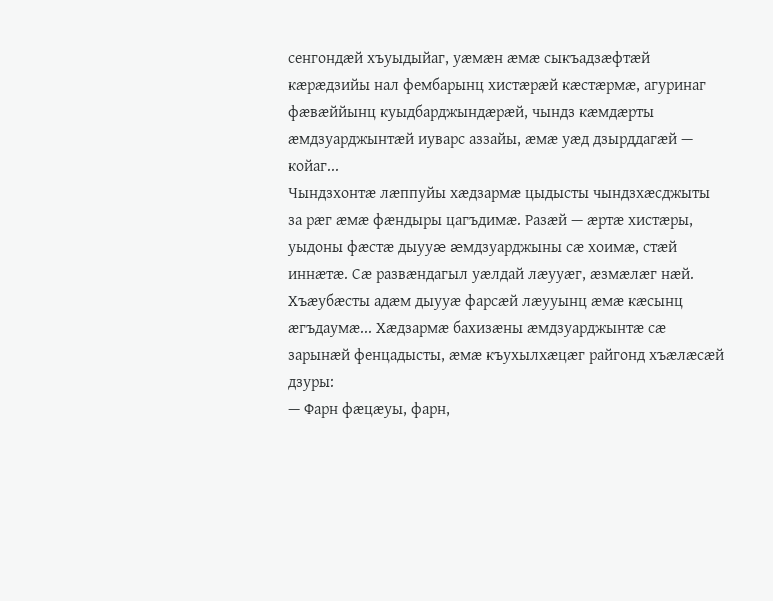сенгондæй хъуыдыйаг, уæмæн æмæ сыкъадзæфтæй кæрæдзийы нал фембарынц хистæрæй кæстæрмæ, агуринаг фæвæййынц куыдбарджындæрæй, чындз кæмдæрты æмдзуарджынтæй иуварс аззайы, æмæ уæд дзырддагæй — койаг...
Чындзхонтæ лæппуйы хæдзармæ цыдысты чындзхæсджыты за рæг æмæ фæндыры цагъдимæ. Разæй — æртæ хистæры, уыдоны фæстæ дыууæ æмдзуарджыны сæ хоимæ, стæй иннæтæ. Сæ развæндагыл уæлдай лæууæг, æзмæлæг нæй. Хъæубæсты адæм дыууæ фарсæй лæууынц æмæ кæсынц æгъдаумæ... Хæдзармæ бахизæны æмдзуарджынтæ сæ зарынæй фенцадысты, æмæ къухылхæцæг райгонд хъæлæсæй дзуры:
— Фарн фæцæуы, фарн,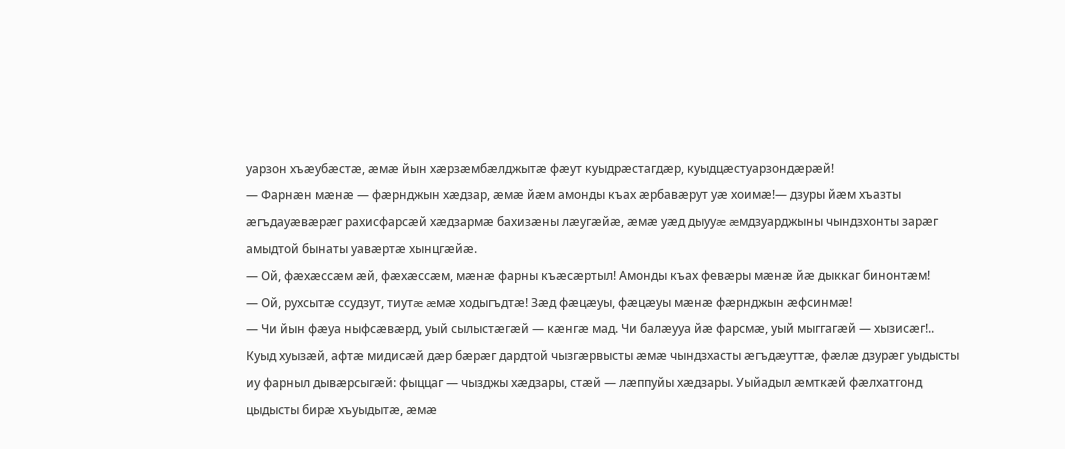уарзон хъæубæстæ, æмæ йын хæрзæмбæлджытæ фæут куыдрæстагдæр, куыдцæстуарзондæрæй!
— Фарнæн мæнæ — фæрнджын хæдзар, æмæ йæм амонды къах æрбавæрут уæ хоимæ!— дзуры йæм хъазты æгъдауæвæрæг рахисфарсæй хæдзармæ бахизæны лæугæйæ, æмæ уæд дыууæ æмдзуарджыны чындзхонты зарæг амыдтой бынаты уавæртæ хынцгæйæ.
— Ой, фæхæссæм æй, фæхæссæм, мæнæ фарны къæсæртыл! Амонды къах февæры мæнæ йæ дыккаг бинонтæм!
— Ой, рухсытæ ссудзут, тиутæ æмæ ходыгъдтæ! Зæд фæцæуы, фæцæуы мæнæ фæрнджын æфсинмæ!
— Чи йын фæуа ныфсæвæрд, уый сылыстæгæй — кæнгæ мад. Чи балæууа йæ фарсмæ, уый мыггагæй — хызисæг!..
Куыд хуызæй, афтæ мидисæй дæр бæрæг дардтой чызгæрвысты æмæ чындзхасты æгъдæуттæ, фæлæ дзурæг уыдысты иу фарныл дывæрсыгæй: фыццаг — чызджы хæдзары, стæй — лæппуйы хæдзары. Уыйадыл æмткæй фæлхатгонд цыдысты бирæ хъуыдытæ, æмæ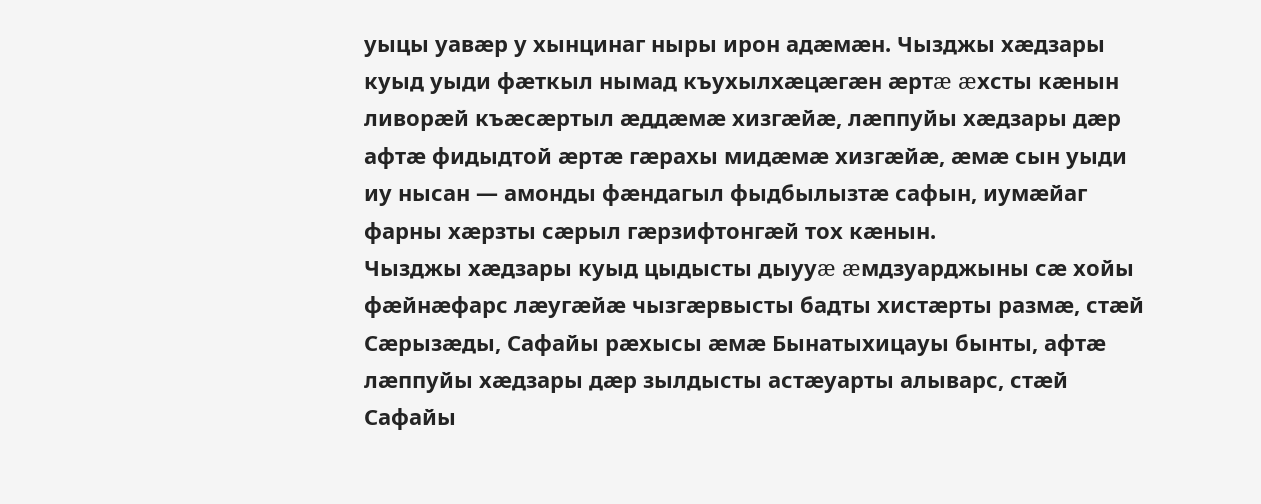уыцы уавæр у хынцинаг ныры ирон адæмæн. Чызджы хæдзары куыд уыди фæткыл нымад къухылхæцæгæн æртæ æхсты кæнын ливорæй къæсæртыл æддæмæ хизгæйæ, лæппуйы хæдзары дæр афтæ фидыдтой æртæ гæрахы мидæмæ хизгæйæ, æмæ сын уыди иу нысан — амонды фæндагыл фыдбылызтæ сафын, иумæйаг фарны хæрзты сæрыл гæрзифтонгæй тох кæнын.
Чызджы хæдзары куыд цыдысты дыууæ æмдзуарджыны сæ хойы фæйнæфарс лæугæйæ чызгæрвысты бадты хистæрты размæ, стæй Сæрызæды, Сафайы рæхысы æмæ Бынатыхицауы бынты, афтæ лæппуйы хæдзары дæр зылдысты астæуарты алыварс, стæй Сафайы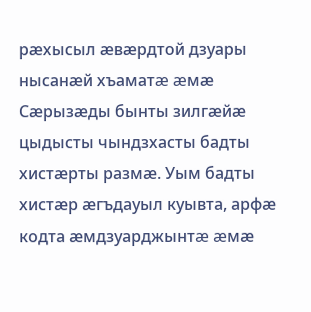рæхысыл æвæрдтой дзуары нысанæй хъаматæ æмæ Сæрызæды бынты зилгæйæ цыдысты чындзхасты бадты хистæрты размæ. Уым бадты хистæр æгъдауыл куывта, арфæ кодта æмдзуарджынтæ æмæ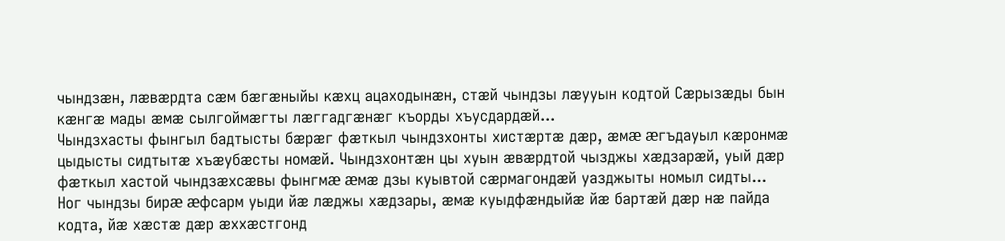чындзæн, лæвæрдта сæм бæгæныйы кæхц ацаходынæн, стæй чындзы лæууын кодтой Сæрызæды бын кæнгæ мады æмæ сылгоймæгты лæггадгæнæг къорды хъусдардæй...
Чындзхасты фынгыл бадтысты бæрæг фæткыл чындзхонты хистæртæ дæр, æмæ æгъдауыл кæронмæ цыдысты сидтытæ хъæубæсты номæй. Чындзхонтæн цы хуын æвæрдтой чызджы хæдзарæй, уый дæр фæткыл хастой чындзæхсæвы фынгмæ æмæ дзы куывтой сæрмагондæй уазджыты номыл сидты...
Ног чындзы бирæ æфсарм уыди йæ лæджы хæдзары, æмæ куыдфæндыйæ йæ бартæй дæр нæ пайда кодта, йæ хæстæ дæр æххæстгонд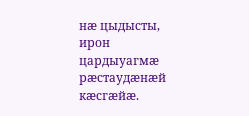нæ цыдысты, ирон цардыуагмæ рæстаудæнæй кæсгæйæ.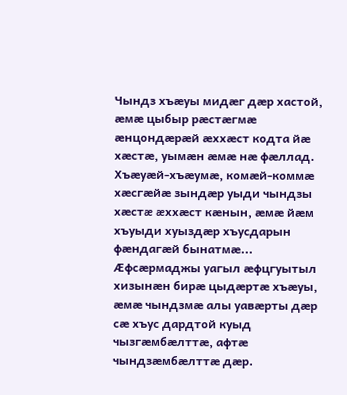Чындз хъæуы мидæг дæр хастой, æмæ цыбыр рæстæгмæ æнцондæрæй æххæст кодта йæ хæстæ, уымæн æмæ нæ фæллад. Хъæуæй-хъæумæ, комæй-коммæ хæсгæйæ зындæр уыди чындзы хæстæ æххæст кæнын, æмæ йæм хъуыди хуыздæр хъусдарын фæндагæй бынатмæ... Æфсæрмаджы уагыл æфцгуытыл хизынæн бирæ цыдæртæ хъæуы, æмæ чындзмæ алы уавæрты дæр сæ хъус дардтой куыд чызгæмбæлттæ, афтæ чындзæмбæлттæ дæр.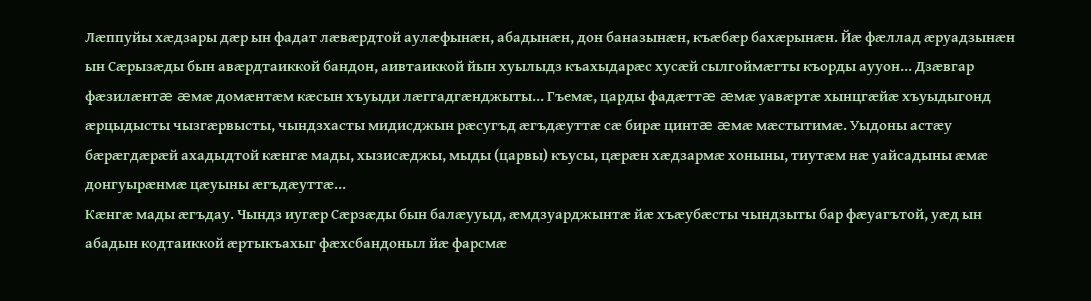Лæппуйы хæдзары дæр ын фадат лæвæрдтой аулæфынæн, абадынæн, дон баназынæн, къæбæр бахæрынæн. Йæ фæллад æруадзынæн ын Сæрызæды бын авæрдтаиккой бандон, аивтаиккой йын хуылыдз къахыдарæс хусæй сылгоймæгты къорды аууон... Дзæвгар фæзилæнтæ æмæ домæнтæм кæсын хъуыди лæггадгæнджыты... Гъемæ, царды фадæттæ æмæ уавæртæ хынцгæйæ хъуыдыгонд æрцыдысты чызгæрвысты, чындзхасты мидисджын рæсугъд æгъдæуттæ сæ бирæ цинтæ æмæ мæстытимæ. Уыдоны астæу бæрæгдæрæй ахадыдтой кæнгæ мады, хызисæджы, мыды (царвы) къусы, цæрæн хæдзармæ хоныны, тиутæм нæ уайсадыны æмæ донгуырæнмæ цæуыны æгъдæуттæ...
Кæнгæ мады æгъдау. Чындз иугæр Сæрзæды бын балæууыд, æмдзуарджынтæ йæ хъæубæсты чындзыты бар фæуагътой, уæд ын абадын кодтаиккой æртыкъахыг фæхсбандоныл йæ фарсмæ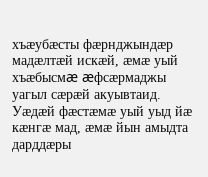хъæубæсты фæрнджындæр мадæлтæй искæй, æмæ уый хъæбысмæ æфсæрмаджы уагыл сæрæй акуывтаид. Уæдæй фæстæмæ уый уыд йæ кæнгæ мад, æмæ йын амыдта дарддæры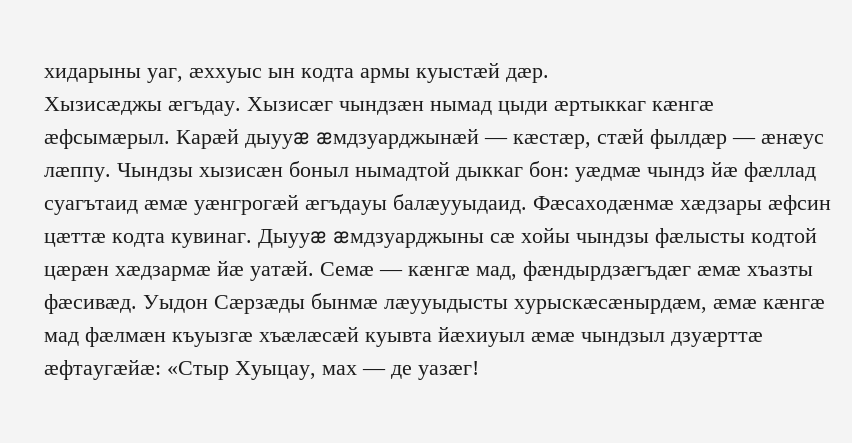хидарыны уаг, æххуыс ын кодта армы куыстæй дæр.
Хызисæджы æгъдау. Хызисæг чындзæн нымад цыди æртыккаг кæнгæ æфсымæрыл. Карæй дыууæ æмдзуарджынæй — кæстæр, стæй фылдæр — æнæус лæппу. Чындзы хызисæн боныл нымадтой дыккаг бон: уæдмæ чындз йæ фæллад суагътаид æмæ уæнгрогæй æгъдауы балæууыдаид. Фæсаходæнмæ хæдзары æфсин цæттæ кодта кувинаг. Дыууæ æмдзуарджыны сæ хойы чындзы фæлысты кодтой цæрæн хæдзармæ йæ уатæй. Семæ — кæнгæ мад, фæндырдзæгъдæг æмæ хъазты фæсивæд. Уыдон Сæрзæды бынмæ лæууыдысты хурыскæсæнырдæм, æмæ кæнгæ мад фæлмæн къуызгæ хъæлæсæй куывта йæхиуыл æмæ чындзыл дзуæрттæ æфтаугæйæ: «Стыр Хуыцау, мах — де уазæг!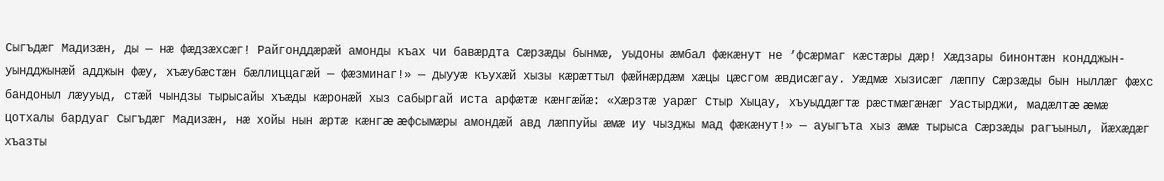Сыгъдæг Мадизæн, ды — нæ фæдзæхсæг! Райгонддæрæй амонды къах чи бавæрдта Сæрзæды бынмæ, уыдоны æмбал фæкæнут не ’фсæрмаг кæстæры дæр! Хæдзары бинонтæн кондджын-уындджынæй адджын фæу, хъæубæстæн бæллиццагæй — фæзминаг!» — дыууæ къухæй хызы кæрæттыл фæйнæрдæм хæцы цæсгом æвдисæгау. Уæдмæ хызисæг лæппу Сæрзæды бын ныллæг фæхс бандоныл лæууыд, стæй чындзы тырысайы хъæды кæронæй хыз сабыргай иста арфæтæ кæнгæйæ: «Хæрзтæ уарæг Стыр Хыцау, хъуыддæгтæ рæстмæгæнæг Уастырджи, мадæлтæ æмæ цотхалы бардуаг Сыгъдæг Мадизæн, нæ хойы нын æртæ кæнгæ æфсымæры амондæй авд лæппуйы æмæ иу чызджы мад фæкæнут!» — ауыгъта хыз æмæ тырыса Сæрзæды рагъыныл, йæхæдæг хъазты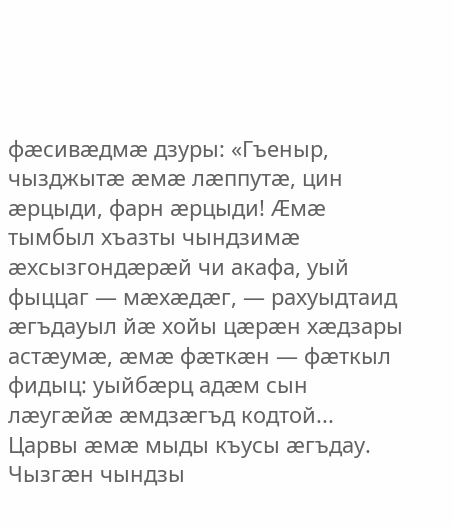фæсивæдмæ дзуры: «Гъеныр, чызджытæ æмæ лæппутæ, цин æрцыди, фарн æрцыди! Æмæ тымбыл хъазты чындзимæ æхсызгондæрæй чи акафа, уый фыццаг — мæхæдæг, — рахуыдтаид æгъдауыл йæ хойы цæрæн хæдзары астæумæ, æмæ фæткæн — фæткыл фидыц: уыйбæрц адæм сын лæугæйæ æмдзæгъд кодтой...
Царвы æмæ мыды къусы æгъдау. Чызгæн чындзы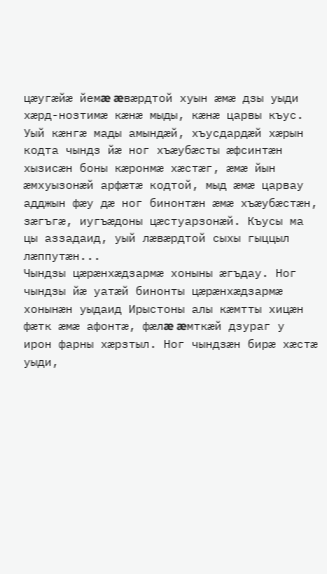цæугæйæ йемæ æвæрдтой хуын æмæ дзы уыди хæрд-нозтимæ кæнæ мыды, кæнæ царвы къус. Уый кæнгæ мады амындæй, хъусдардæй хæрын кодта чындз йæ ног хъæубæсты æфсинтæн хызисæн боны кæронмæ хæстæг, æмæ йын æмхуызонæй арфæтæ кодтой, мыд æмæ царвау адджын фæу дæ ног бинонтæн æмæ хъæубæстæн, зæгъгæ, иугъæдоны цæстуарзонæй. Къусы ма цы аззадаид, уый лæвæрдтой сыхы гыццыл лæппутæн...
Чындзы цæрæнхæдзармæ хоныны æгъдау. Ног чындзы йæ уатæй бинонты цæрæнхæдзармæ хонынæн уыдаид Ирыстоны алы кæмтты хицæн фæтк æмæ афонтæ, фæлæ æмткæй дзураг у ирон фарны хæрзтыл. Ног чындзæн бирæ хæстæ уыди,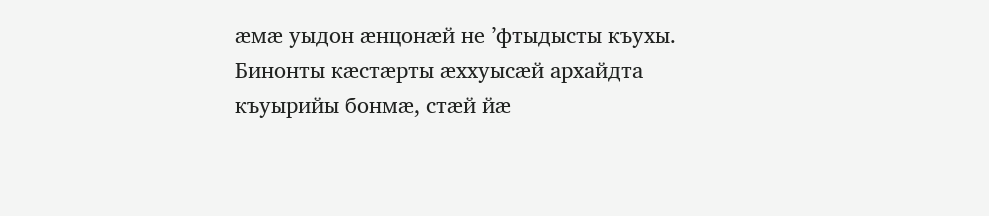æмæ уыдон æнцонæй не ’фтыдысты къухы. Бинонты кæстæрты æххуысæй архайдта къуырийы бонмæ, стæй йæ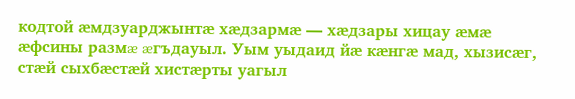кодтой æмдзуарджынтæ хæдзармæ — хæдзары хицау æмæ æфсины размæ æгъдауыл. Уым уыдаид йæ кæнгæ мад, хызисæг, стæй сыхбæстæй хистæрты уагыл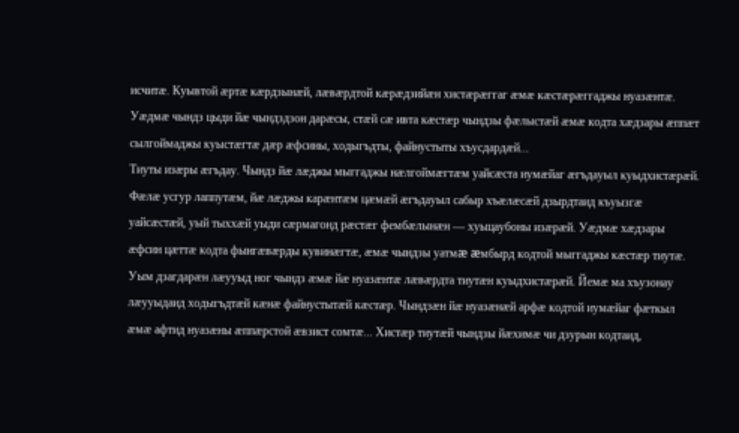исчитæ. Куывтой æртæ кæрдзынæй, лæвæрдтой кæрæдзийæн хистæрæггаг æмæ кæстæрæггаджы нуазæнтæ. Уæдмæ чындз цыди йæ чындздзон дарæсы, стæй сæ ивта кæстæр чындзы фæлыстæй æмæ кодта хæдзары æппæт сылгоймаджы куыстæгтæ дæр æфсины, ходыгъдты, файнустыты хъусдардæй...
Тиуты изæры æгъдау. Чындз йæ лæджы мыггаджы нæлгоймæгтæм уайсæста иумæйаг æгъдауыл куыдхистæрæй. Фæлæ усгур лаппутæм, йæ лæджы карæнтæм цæмæй æгъдауыл сабыр хъæлæсæй дзырдтаид къуызгæ уайсæстæй, уый тыххæй уыди сæрмагонд рæстæг фембæлынæн — хуыцаубоны изæрæй. Уæдмæ хæдзары æфсин цæттæ кодта фынгæвæрды кувинæгтæ, æмæ чындзы уатмæ æмбырд кодтой мыггаджы кæстæр тиутæ. Уым дзагдарæн лæууыд ног чындз æмæ йæ нуазæнтæ лæвæрдта тиутæн куыдхистæрæй. Йемæ ма хъузонау лæууыдаид ходыгъдтæй кæнæ файнустытæй кæстæр. Чындзæн йæ нуазæнæй арфæ кодтой иумæйаг фæткыл æмæ афтид нуазæны æппæрстой æвзист сомтæ... Хистæр тиутæй чындзы йæхимæ чи дзурын кодтаид,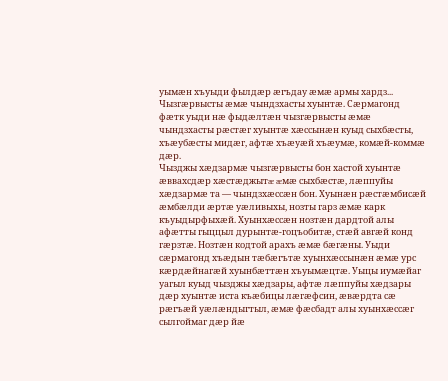уымæн хъуыди фылдæр æгъдау æмæ армы хардз...
Чызгæрвысты æмæ чындзхасты хуынтæ. Сæрмагонд фæтк уыди нæ фыдæлтæн чызгæрвысты æмæ чындзхасты рæстæг хуынтæ хæссынæн куыд сыхбæсты, хъæубæсты мидæг, афтæ хъæуæй хъæумæ, комæй-коммæ дæр.
Чызджы хæдзармæ чызгæрвысты бон хастой хуынтæ æввахсдæр хæстæджытæ æмæ сыхбæстæ, лæппуйы хæдзармæ та — чындзхæссæн бон. Хуынæн рæстæмбисæй æмбæлди æртæ уæливыхы, нозты гарз æмæ карк къуыдырфыхæй. Хуынхæссæн нозтæн дардтой алы афæтты гыццыл дурынтæ-гоцъобитæ, стæй авгæй конд гæрзтæ. Нозтæн кодтой арахъ æмæ бæгæны. Уыди сæрмагонд хъæдын тæбæгътæ хуынхæссынæн æмæ урс кæрдæйнагæй хуынбæттæн хъуымæцтæ. Уыцы иумæйаг уагыл куыд чызджы хæдзары, афтæ лæппуйы хæдзары дæр хуынтæ иста къæбицы лæгæфсин, æвæрдта сæ рæгъæй уæлæндыгтыл, æмæ фæсбадт алы хуынхæссæг сылгоймаг дæр йæ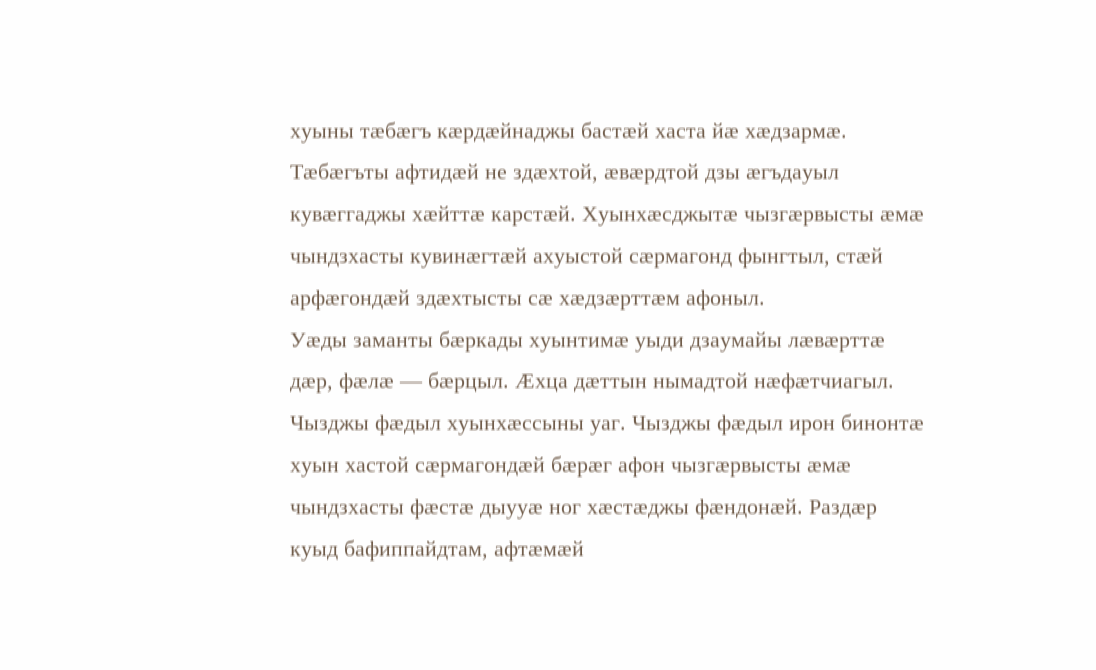хуыны тæбæгъ кæрдæйнаджы бастæй хаста йæ хæдзармæ. Тæбæгъты афтидæй не здæхтой, æвæрдтой дзы æгъдауыл кувæггаджы хæйттæ карстæй. Хуынхæсджытæ чызгæрвысты æмæ чындзхасты кувинæгтæй ахуыстой сæрмагонд фынгтыл, стæй арфæгондæй здæхтысты сæ хæдзæрттæм афоныл.
Уæды заманты бæркады хуынтимæ уыди дзаумайы лæвæрттæ дæр, фæлæ — бæрцыл. Æхца дæттын нымадтой нæфæтчиагыл.
Чызджы фæдыл хуынхæссыны уаг. Чызджы фæдыл ирон бинонтæ хуын хастой сæрмагондæй бæрæг афон чызгæрвысты æмæ чындзхасты фæстæ дыууæ ног хæстæджы фæндонæй. Раздæр куыд бафиппайдтам, афтæмæй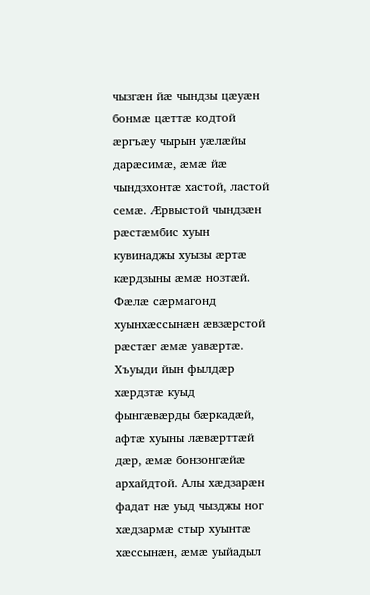чызгæн йæ чындзы цæуæн бонмæ цæттæ кодтой æргъæу чырын уæлæйы дарæсимæ, æмæ йæ чындзхонтæ хастой, ластой семæ. Æрвыстой чындзæн рæстæмбис хуын кувинаджы хуызы æртæ кæрдзыны æмæ нозтæй. Фæлæ сæрмагонд хуынхæссынæн æвзæрстой рæстæг æмæ уавæртæ. Хъуыди йын фылдæр хæрдзтæ куыд фынгæвæрды бæркадæй, афтæ хуыны лæвæрттæй дæр, æмæ бонзонгæйæ архайдтой. Алы хæдзарæн фадат нæ уыд чызджы ног хæдзармæ стыр хуынтæ хæссынæн, æмæ уыйадыл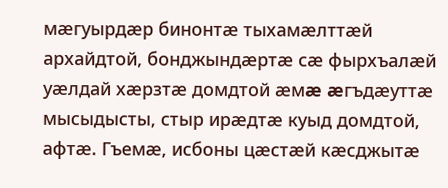мæгуырдæр бинонтæ тыхамæлттæй архайдтой, бонджындæртæ сæ фырхъалæй уæлдай хæрзтæ домдтой æмæ æгъдæуттæ мысыдысты, стыр ирæдтæ куыд домдтой, афтæ. Гъемæ, исбоны цæстæй кæсджытæ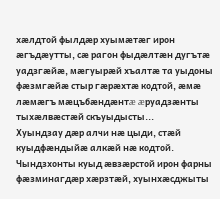хæлдтой фылдæр хуымæтæг ирон æгъдæутты, сæ рагон фыдæлтæн дугътæ уадзгæйæ, мæгуырæй хъалтæ та уыдоны фæзмгæйæ стыр гæрæхтæ кодтой, æмæ лæмæгъ мæцъбæндæнтæ æруадзæнты тыхæлвæстæй скъуыдысты...
Хуындзау дæр алчи нæ цыди, стæй куыдфæндыйæ алкæй нæ кодтой. Чындзхонты куыд æвзæрстой ирон фарны фæзминагдæр хæрзтæй, хуынхæсджыты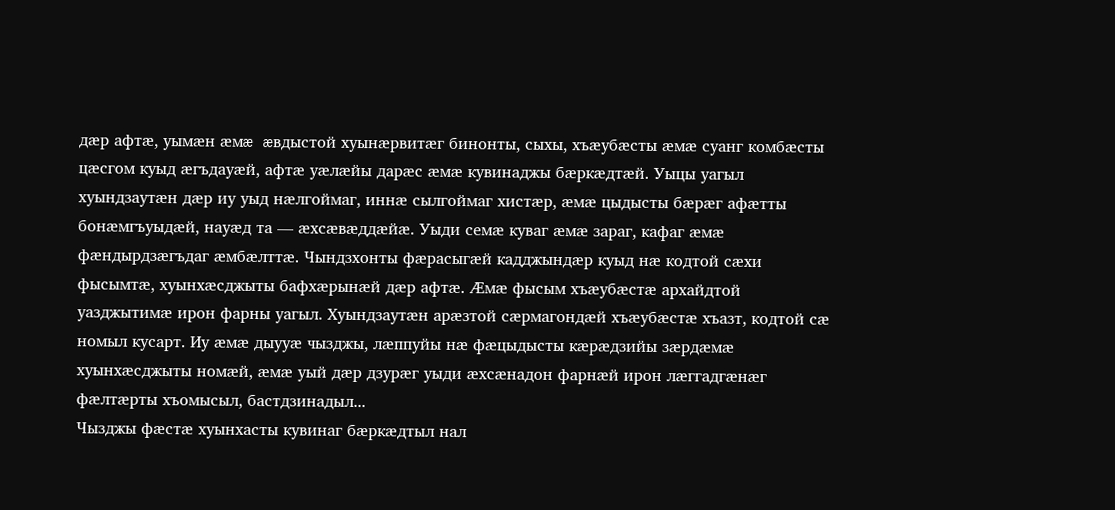дæр афтæ, уымæн æмæ æвдыстой хуынæрвитæг бинонты, сыхы, хъæубæсты æмæ суанг комбæсты цæсгом куыд æгъдауæй, афтæ уæлæйы дарæс æмæ кувинаджы бæркæдтæй. Уыцы уагыл хуындзаутæн дæр иу уыд нæлгоймаг, иннæ сылгоймаг хистæр, æмæ цыдысты бæрæг афæтты бонæмгъуыдæй, науæд та — æхсæвæддæйæ. Уыди семæ куваг æмæ зараг, кафаг æмæ фæндырдзæгъдаг æмбæлттæ. Чындзхонты фæрасыгæй кадджындæр куыд нæ кодтой сæхи фысымтæ, хуынхæсджыты бафхæрынæй дæр афтæ. Æмæ фысым хъæубæстæ архайдтой уазджытимæ ирон фарны уагыл. Хуындзаутæн арæзтой сæрмагондæй хъæубæстæ хъазт, кодтой сæ номыл кусарт. Иу æмæ дыууæ чызджы, лæппуйы нæ фæцыдысты кæрæдзийы зæрдæмæ хуынхæсджыты номæй, æмæ уый дæр дзурæг уыди æхсæнадон фарнæй ирон лæггадгæнæг фæлтæрты хъомысыл, бастдзинадыл...
Чызджы фæстæ хуынхасты кувинаг бæркæдтыл нал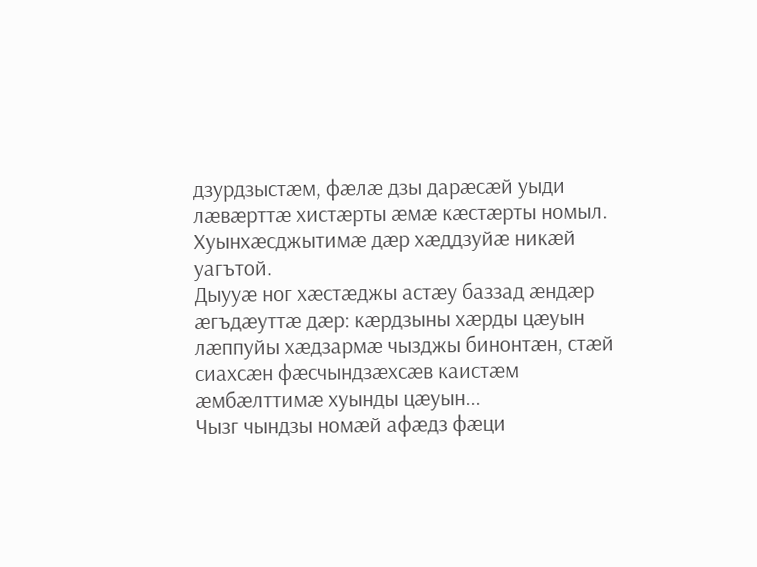дзурдзыстæм, фæлæ дзы дарæсæй уыди лæвæрттæ хистæрты æмæ кæстæрты номыл. Хуынхæсджытимæ дæр хæддзуйæ никæй уагътой.
Дыууæ ног хæстæджы астæу баззад æндæр æгъдæуттæ дæр: кæрдзыны хæрды цæуын лæппуйы хæдзармæ чызджы бинонтæн, стæй сиахсæн фæсчындзæхсæв каистæм æмбæлттимæ хуынды цæуын...
Чызг чындзы номæй афæдз фæци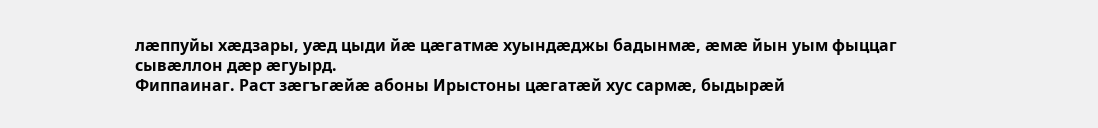лæппуйы хæдзары, уæд цыди йæ цæгатмæ хуындæджы бадынмæ, æмæ йын уым фыццаг сывæллон дæр æгуырд.
Фиппаинаг. Раст зæгъгæйæ абоны Ирыстоны цæгатæй хус сармæ, быдырæй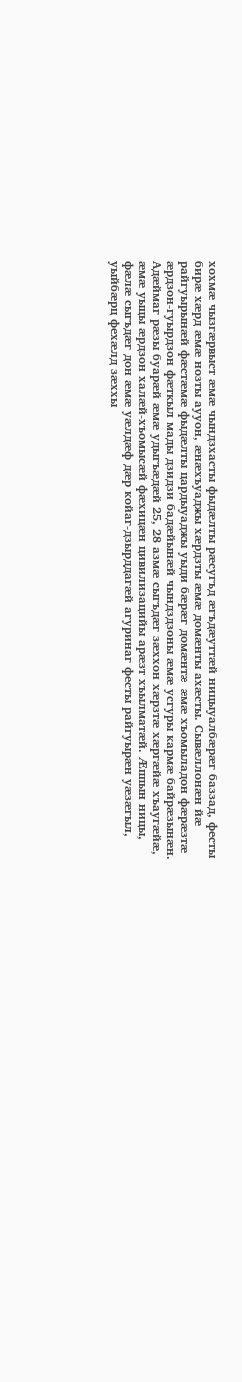хохмæ чызгæрвыст æмæ чындзхасты фыдæлты рæсугъд æгъдæуттæй ницыуалбæрæг баззад, фесты бирæ хæрд æмæ нозты аууон, æнæхъуаджы хæрдзты æмæ домæнты ахæсты. Сывæллонæн йæ райгуырынæй фæстæмæ фыдæлты цардыуаджы уыди бæрæг домæнтæ æмæ хъомыладон фæрæзтæ æрдзон-гуырдзон фæткыл мады дзидзи бадæйынæй чындздзоны æмæ усгуры кармæ байрæзынæн. Адæймаг рæзы буарæй æмæ удыгъæдæй 25, 28 азмæ сыгъдæг зæххон хæрзтæ хæргæйæ хъаугæйæ, æмæ уыцы æрдзон халæй-хъомысæй фæхицæн цивилизацийы арæзт хъылматæй. Æппын ницы, фæлæ сыгъдæг дон æмæ уæлдæф дæр койаг-дзырддагæй агуринаг фесты райгуырæн уæзæгыл, уыйбæрц фехæлд зæххы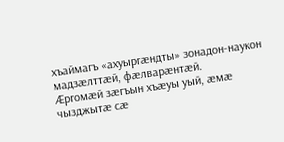хъаймагъ «ахуыргæндты» зонадон-наукон мадзæлттæй, фæлварæнтæй.
Æргомæй зæгъын хъæуы уый, æмæ чызджытæ сæ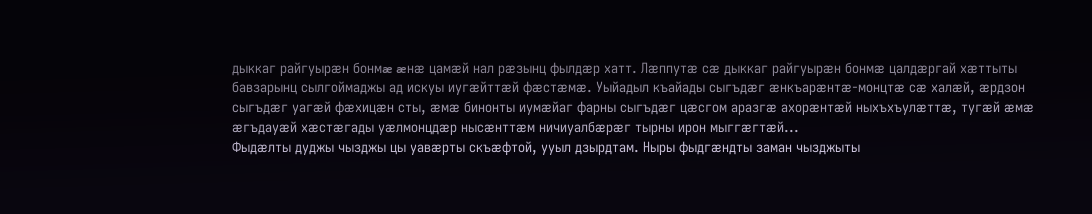дыккаг райгуырæн бонмæ æнæ цамæй нал рæзынц фылдæр хатт. Лæппутæ сæ дыккаг райгуырæн бонмæ цалдæргай хæттыты бавзарынц сылгоймаджы ад искуы иугæйттæй фæстæмæ. Уыйадыл къайады сыгъдæг æнкъарæнтæ-монцтæ сæ халæй, æрдзон сыгъдæг уагæй фæхицæн сты, æмæ бинонты иумæйаг фарны сыгъдæг цæсгом аразгæ ахорæнтæй ныхъхъулæттæ, тугæй æмæ æгъдауæй хæстæгады уæлмонцдæр нысæнттæм ничиуалбæрæг тырны ирон мыггæгтæй...
Фыдæлты дуджы чызджы цы уавæрты скъæфтой, ууыл дзырдтам. Ныры фыдгæндты заман чызджыты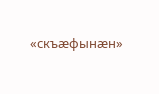«скъæфынæн»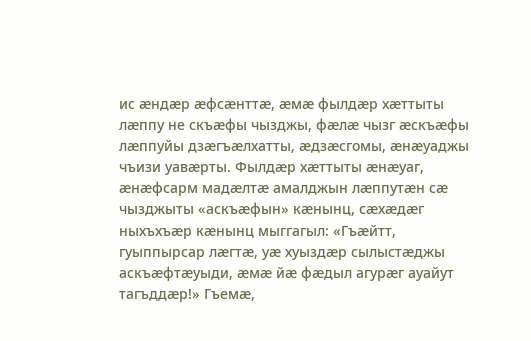ис æндæр æфсæнттæ, æмæ фылдæр хæттыты лæппу не скъæфы чызджы, фæлæ чызг æскъæфы лæппуйы дзæгъæлхатты, æдзæсгомы, æнæуаджы чъизи уавæрты. Фылдæр хæттыты æнæуаг, æнæфсарм мадæлтæ амалджын лæппутæн сæ чызджыты «аскъæфын» кæнынц, сæхæдæг ныхъхъæр кæнынц мыггагыл: «Гъæйтт, гуыппырсар лæгтæ, уæ хуыздæр сылыстæджы аскъæфтæуыди, æмæ йæ фæдыл агурæг ауайут тагъддæр!» Гъемæ,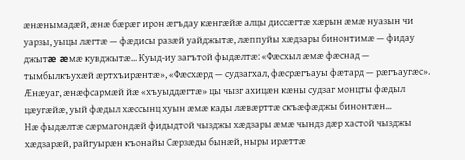æнæнымадæй, æнæ бæрæг ирон æгъдау кæнгæйæ алцы диссæгтæ хæрын æмæ нуазын чи уарзы, уыцы лæгтæ — фæдисы разæй уайджытæ, лæппуйы хæдзары бинонтимæ — фидау джытæ æмæ кувджытæ... Куыд-иу загътой фыдæлтæ: «Фæсхыл æмæ фæснад — тымбылкъухæй æртхъирæнтæ», «Фæсхæрд — судзагхал, фæсрæгъауы фæтард — рæгъаугæс». Æнæуаг, æнæфсармæй йæ «хъуыддæгтæ» цы чызг ахицæн кæны судзаг монцты фæдыл цæугæйæ, уый фæдыл хæссынц хуын æмæ кады лæвæрттæ скъæфæджы бинонтæн...
Нæ фыдæлтæ сæрмагондæй фидыдтой чызджы хæдзары æмæ чындз дæр хастой чызджы хæдзарæй, райгуырæн къонайы Сæрзæды бынæй, ныры ирæттæ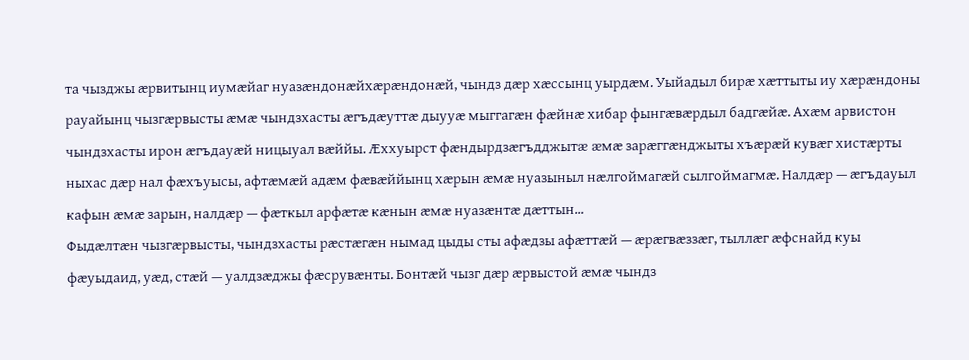та чызджы æрвитынц иумæйаг нуазæндонæйхæрæндонæй, чындз дæр хæссынц уырдæм. Уыйадыл бирæ хæттыты иу хæрæндоны рауайынц чызгæрвысты æмæ чындзхасты æгъдæуттæ дыууæ мыггагæн фæйнæ хибар фынгæвæрдыл бадгæйæ. Ахæм арвистон чындзхасты ирон æгъдауæй ницыуал вæййы. Æххуырст фæндырдзæгъдджытæ æмæ зарæггæнджыты хъæрæй кувæг хистæрты ныхас дæр нал фæхъуысы, афтæмæй адæм фæвæййынц хæрын æмæ нуазыныл нæлгоймагæй сылгоймагмæ. Налдæр — æгъдауыл кафын æмæ зарын, налдæр — фæткыл арфæтæ кæнын æмæ нуазæнтæ дæттын...
Фыдæлтæн чызгæрвысты, чындзхасты рæстæгæн нымад цыды сты афæдзы афæттæй — æрæгвæззæг, тыллæг æфснайд куы фæуыдаид, уæд, стæй — уалдзæджы фæсрувæнты. Бонтæй чызг дæр æрвыстой æмæ чындз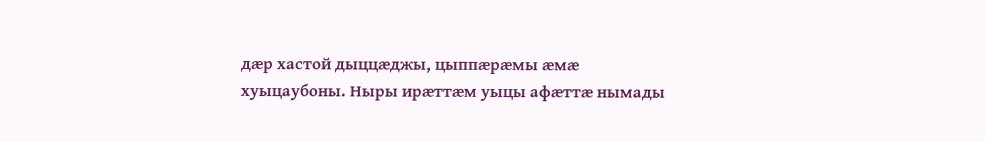дæр хастой дыццæджы, цыппæрæмы æмæ хуыцаубоны. Ныры ирæттæм уыцы афæттæ нымады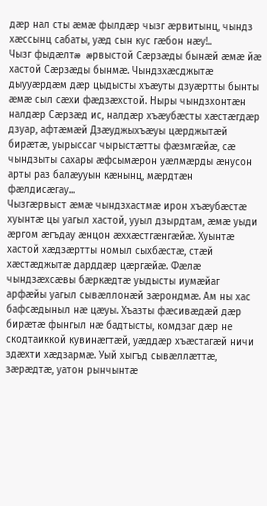дæр нал сты æмæ фылдæр чызг æрвитынц, чындз хæссынц сабаты, уæд сын кус гæбон нæу!..
Чызг фыдæлтæ æрвыстой Сæрзæды бынæй æмæ йæ хастой Сæрзæды бынмæ. Чындзхæсджытæ дыууæрдæм дæр цыдысты хъæуты дзуæртты бынты æмæ сыл сæхи фæдзæхстой. Ныры чындзхонтæн налдæр Сæрзæд ис, налдæр хъæубæсты хæстæгдæр дзуар, афтæмæй Дзæуджыхъæуы цæрджытæй бирæтæ, уырыссаг чырыстæтты фæзмгæйæ, сæ чындзыты сахары æфсымæрон уæлмæрды æнусон арты раз балæууын кæнынц, мæрдтæн фæлдисæгау...
Чызгæрвыст æмæ чындзхастмæ ирон хъæубæстæ хуынтæ цы уагыл хастой, ууыл дзырдтам, æмæ уыди æргом æгъдау æнцон æххæстгæнгæйæ. Хуынтæ хастой хæдзæртты номыл сыхбæстæ, стæй хæстæджытæ дарддæр цæргæйæ. Фæлæ чындзæхсæвы бæркæдтæ уыдысты иумæйаг арфæйы уагыл сывæллонæй зæрондмæ. Ам ны хас бафсæдыныл нæ цæуы. Хъазты фæсивæдæй дæр бирæтæ фынгыл нæ бадтысты, комдзаг дæр не скодтаиккой кувинæгтæй, уæддæр хъæстагæй ничи здæхти хæдзармæ. Уый хыгъд сывæллæттæ, зæрæдтæ, уатон рынчынтæ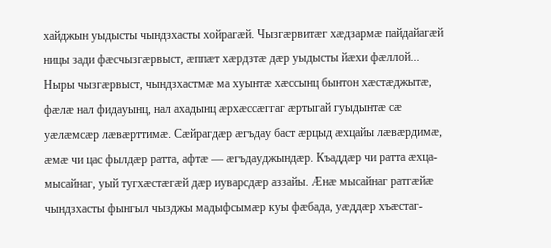хайджын уыдысты чындзхасты хойрагæй. Чызгæрвитæг хæдзармæ пайдайагæй ницы зади фæсчызгæрвыст, æппæт хæрдзтæ дæр уыдысты йæхи фæллой...
Ныры чызгæрвыст, чындзхастмæ ма хуынтæ хæссынц бынтон хæстæджытæ, фæлæ нал фидауынц, нал ахадынц æрхæссæггаг æртыгай гуыдынтæ сæ уæлæмсæр лæвæрттимæ. Сæйрагдæр æгъдау баст æрцыд æхцайы лæвæрдимæ, æмæ чи цас фылдæр ратта, афтæ — æгъдауджындæр. Къаддæр чи ратта æхца-мысайнаг, уый тугхæстæгæй дæр иуварсдæр аззайы. Æнæ мысайнаг ратгæйæ чындзхасты фынгыл чызджы мадыфсымæр куы фæбада, уæддæр хъæстаг-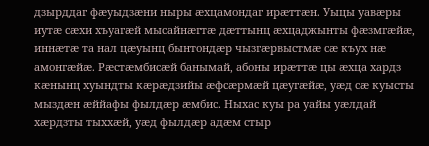дзырддаг фæуыдзæни ныры æхцамондаг ирæттæн. Уыцы уавæры иутæ сæхи хъуагæй мысайнæгтæ дæттынц æхцаджынты фæзмгæйæ, иннæтæ та нал цæуынц бынтондæр чызгæрвыстмæ сæ къух нæ амонгæйæ. Рæстæмбисæй банымай, абоны ирæттæ цы æхца хардз кæнынц хуындты кæрæдзийы æфсæрмæй цæугæйæ, уæд сæ куысты мыздæн æййафы фылдæр æмбис. Ныхас куы ра уайы уæлдай хæрдзты тыххæй, уæд фылдæр адæм стыр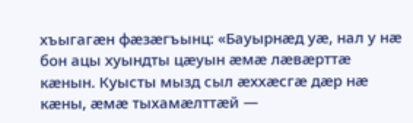хъыгагæн фæзæгъынц: «Бауырнæд уæ, нал у нæ бон ацы хуындты цæуын æмæ лæвæрттæ кæнын. Куысты мызд сыл æххæсгæ дæр нæ кæны, æмæ тыхамæлттæй —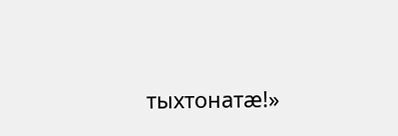тыхтонатæ!»